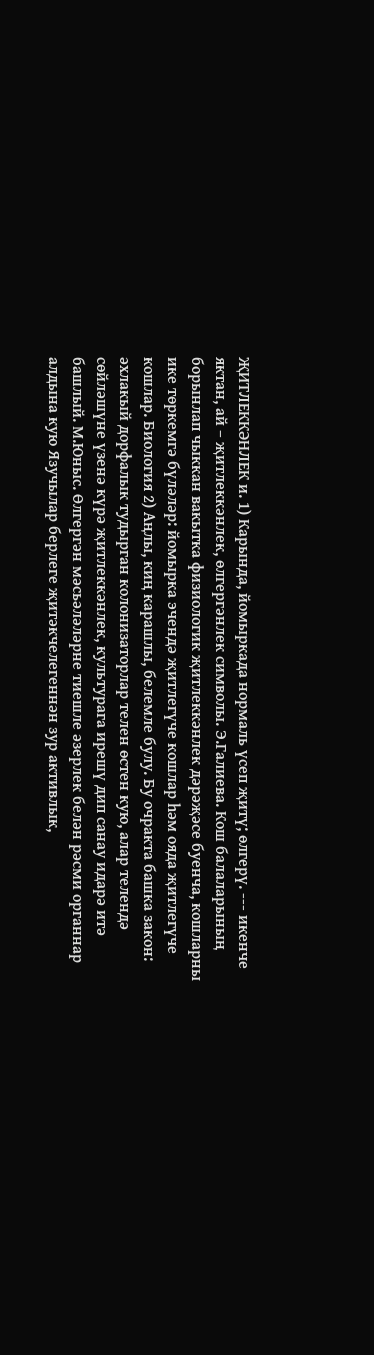ҖИТЛЕККӘНЛЕК и. 1) Карында, йомыркада нормаль үсеп җитү; өлгерү. --- икенче яктан, ай – җитлеккәнлек, өлгергәнлек символы. Э.Галиева. Кош балаларының борынлап чыккан вакытка физиологик җитлеккәнлек дәрәҗәсе буенча, кошларны ике төркемгә бүләләр: йомырка эчендә җитлегүче кошлар һәм ояда җитлегүче кошлар. Биология 2) Аңлы, киң карашлы, белемле булу. Бу очракта башка закон: әхлакый дорфалык тудырган колонизаторлар телен өстен кую, алар телендә сөйләшүне үзенә күрә җитлеккәнлек, культурага ирешү дип санау идарә итә башлый. М.Юныс. Өлгергән мәсьәләләрне тиешле әзерлек белән рәсми органнар алдына кую Язучылар берлеге җитәкчелегеннән зур активлык,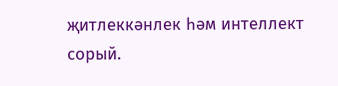җитлеккәнлек һәм интеллект сорый.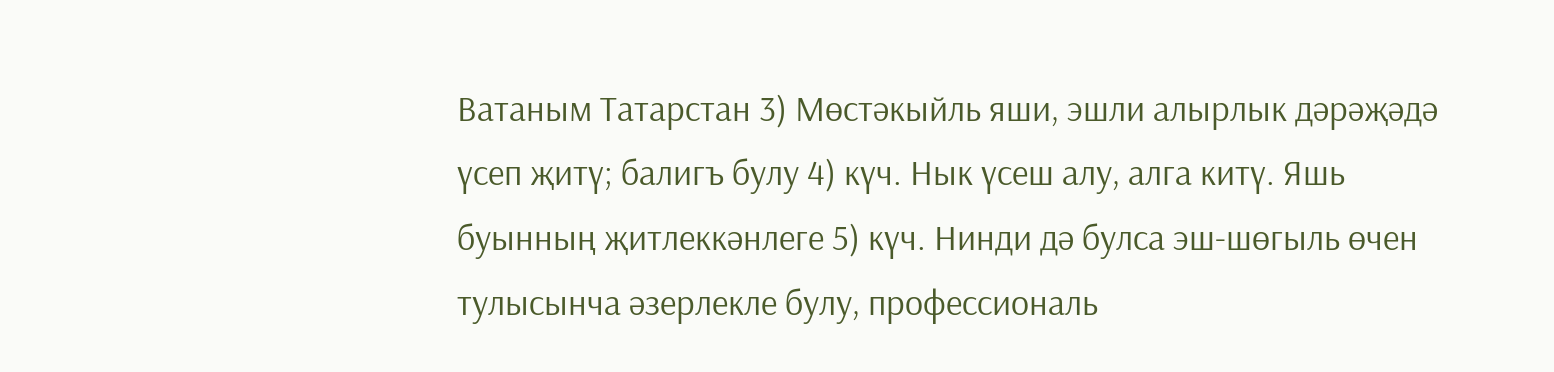Ватаным Татарстан 3) Мөстәкыйль яши, эшли алырлык дәрәҗәдә үсеп җитү; балигъ булу 4) күч. Нык үсеш алу, алга китү. Яшь буынның җитлеккәнлеге 5) күч. Нинди дә булса эш-шөгыль өчен тулысынча әзерлекле булу, профессиональ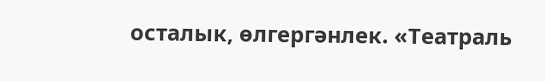осталык, өлгергәнлек. «Театраль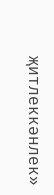җитлеккәнлек»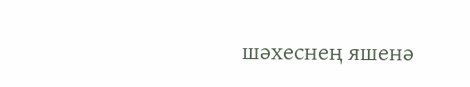шәхеснең яшенә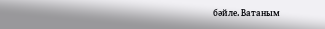бәйле. Ватаным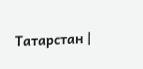Татарстан |